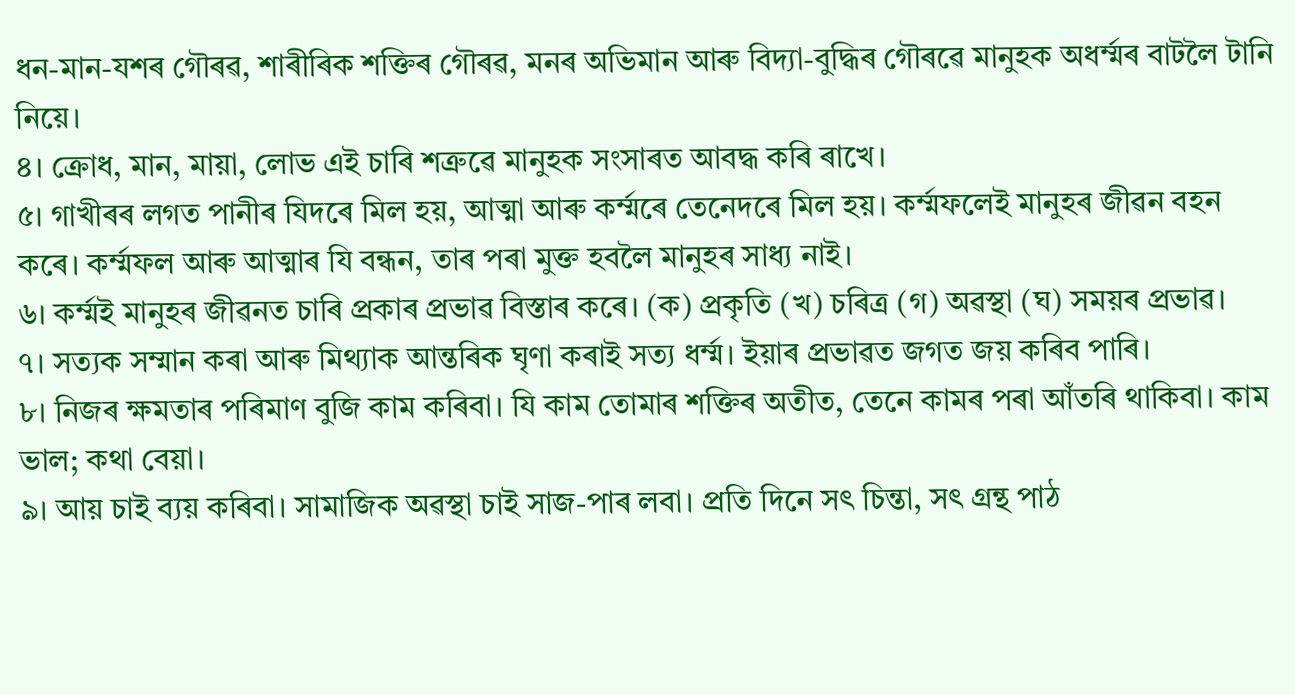ধন-মান-যশৰ গৌৰৱ, শাৰীৰিক শক্তিৰ গৌৰৱ, মনৰ অভিমান আৰু বিদ্যা-বুদ্ধিৰ গৌৰৱে মানুহক অধৰ্ম্মৰ বাটলৈ টানি নিয়ে।
৪। ক্ৰোধ, মান, মায়া, লোভ এই চাৰি শত্ৰুৱে মানুহক সংসাৰত আবদ্ধ কৰি ৰাখে।
৫। গাখীৰৰ লগত পানীৰ যিদৰে মিল হয়, আত্মা আৰু কৰ্ম্মৰে তেনেদৰে মিল হয়। কৰ্ম্মফলেই মানুহৰ জীৱন বহন কৰে। কৰ্ম্মফল আৰু আত্মাৰ যি বন্ধন, তাৰ পৰা মুক্ত হবলৈ মানুহৰ সাধ্য নাই।
৬। কৰ্ম্মই মানুহৰ জীৱনত চাৰি প্ৰকাৰ প্ৰভাৱ বিস্তাৰ কৰে। (ক) প্ৰকৃতি (খ) চৰিত্ৰ (গ) অৱস্থা (ঘ) সময়ৰ প্ৰভাৱ।
৭। সত্যক সম্মান কৰা আৰু মিথ্যাক আন্তৰিক ঘৃণা কৰাই সত্য ধৰ্ম্ম। ইয়াৰ প্ৰভাৱত জগত জয় কৰিব পাৰি।
৮। নিজৰ ক্ষমতাৰ পৰিমাণ বুজি কাম কৰিবা। যি কাম তোমাৰ শক্তিৰ অতীত, তেনে কামৰ পৰা আঁতৰি থাকিবা। কাম ভাল; কথা বেয়া।
৯। আয় চাই ব্যয় কৰিবা। সামাজিক অৱস্থা চাই সাজ-পাৰ লবা। প্ৰতি দিনে সৎ চিন্তা, সৎ গ্ৰন্থ পাঠ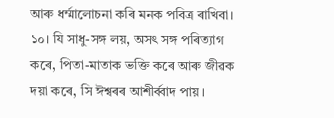আৰু ধৰ্ম্মালোচনা কৰি মনক পবিত্ৰ ৰাখিবা।
১০। যি সাধু-সঙ্গ লয়, অসৎ সঙ্গ পৰিত্যাগ কৰে, পিতা-মাতাক ভক্তি কৰে আৰু জীৱক দয়া কৰে, সি ঈশ্বৰৰ আশীৰ্ব্বাদ পায়।